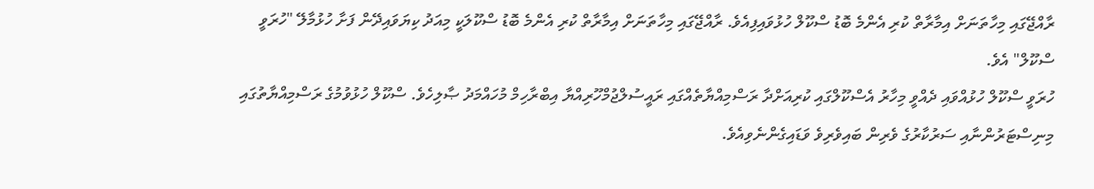ރާއްޖޭގައި މިހާތަނަށް އިމާރާތް ކުރި އެންމެ ބޮޑު ސްކޫލް ހުޅުވައިފިއެވެ. ރާއްޖޭގައި މިހާތަނަށް އިމާރާތް ކުރި އެންމެ ބޮޑު ސްކޫލަކީ މިއަދު ކިޔަވައިދޭން ފަށާ ހުޅުމާލޭ "ހުރަވީ ސްކޫލް" އެވެ.
ހުރަވީ ސްކޫލް ހުޅުއްވައި ދެއްވީ މިހާރު އެސްކޫލްގައި ކުރިއަށްދާ ރަސްމިއްޔާތެއްގައި ރައީސުލްޖުމްހޫރިއްޔާ އިބްރާހިމް މުހައްމަދު ޞާލިހެވެ. ސްކޫލް ހުޅުވުމުގެ ރަސްމިއްޔާތުގައި މިނިސްޓަރުންނާއި ސަރުކާރުގެ ވެރިން ބައިވެރިވެ ވަޑައިގެންނެވިއެވެ.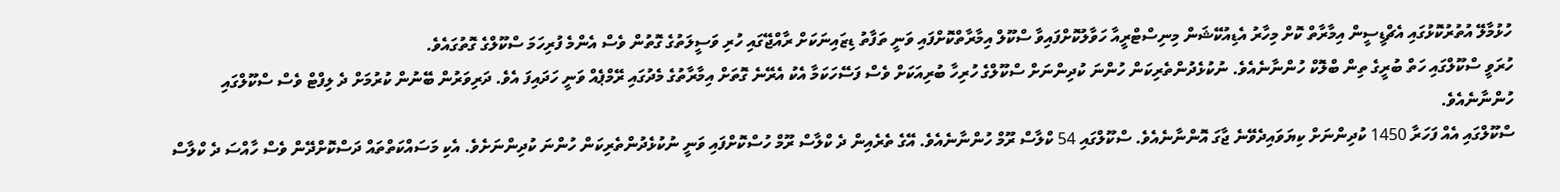ހުޅުމާލޭ އުތުރުކޮޅުގައި އެޗްޑީސީން އިމާރާތް ކޮށް މިހާރު އެޑިއުކޭޝަން މިނިސްޓްރީއާ ހަވާލުކޮށްފައިވާ ސްކޫލް އިމާރާތްކޮށްފައި ވަނީ ތަފާތު ޑިޒައިނަކަށް ރާއްޖޭގައި ހުރި ވަސީލަތުގެ ގޮތުން ވެސް އެންމެ ފުރިހަމަ ސްކޫލްގެ ގޮތުގައެވެ.
ހުރަވީ ސްކޫލްގައި ހަތް ބުރީގެ ތިން ބްލޮކް ހުންނާނެއެވެ. ނުކުޅެދުންތެރިކަން ހުންނަ ކުދިންނަށް ސްކޫލްގެ ހުރިހާ ބުރިއަކަށް ވެސް ފަސޭހަކަމާ އެކު އެރޭނެ ގޮތަށް އިމާރާތުގެ މެދުގައި ރޭމްޕެއް ވަނީ ހަދައިފަ އެވެ. ދަރިވަރުން ބޭނުން ކުރުމަށް ދެ ލިފްޓް ވެސް ސްކޫލްގައި ހުންނާނެއެވެ.
ސްކޫލްގައި އެއް ފަހަރާ 1450 ކުދިންނަށް ކިޔަވައިދެވޭނެ ޖާގަ އޮންނާނެއެވެ. ސްކޫލްގައި 54 ކްލާސް ރޫމް ހުންނާނެއެވެ. އޭގެ ތެރެއިން ދެ ކްލާސް ރޫމް ހުސްކޮށްފައި ވަނީ ނުކުޅެދުންތެރިކަން ހުންނަ ކުދިންނަށެވެ. އެކި މަސައްކަތްތައް ދަސްކޮށްދޭން ވެސް ހާއްސަ ދެ ކްލާސް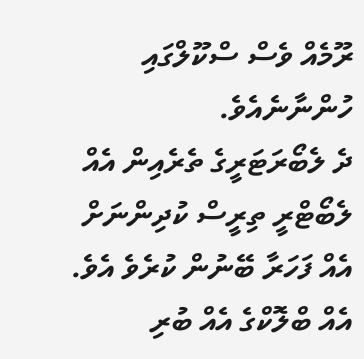ރޫމެއް ވެސް ސްކޫލްގައި ހުންނާނެއެވެ.
ދެ ލެބޯރަޓަރީގެ ތެރެއިން އެއް ލެބޯޓްރީ ތިރީސް ކުދިންނަށް އެއް ފަހަރާ ބޭނުން ކުރެވެ އެވެ.
އެއް ބްލޮކްގެ އެއް ބުރި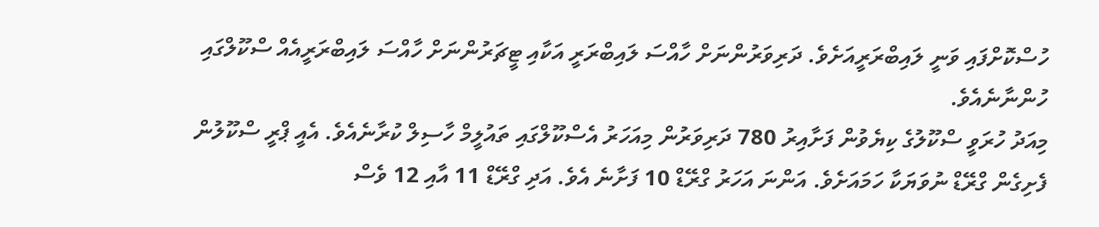ހުސްކޮށްފައި ވަނީ ލައިބްރަރީއަށެވެ. ދަރިވަރުންނަށް ހާއްސަ ލައިބްރަރީ އަކާއި ޓީޗަރުންނަށް ހާއްސަ ލައިބްރަރީއެއް ސްކޫލްގައި ހުންނާނެއެވެ.
މިއަދު ހުރަވީ ސްކޫލުގެ ކިޔެވުން ފަށާއިރު 780 ދަރިވަރުން މިއަހަރު އެސްކޫލްގައި ތައުލީމް ހާސިލް ކުރާނެއެވެ. އެއީ ޕްރީ ސްކޫލުން ފެށިގެން ގްރޭޑް ނުވަޔަކާ ހަމައަށެވެ. އަންނަ އަހަރު ގްރޭޑް 10 ފަށާނެ އެވެ. އަދި ގްރޭޑް 11 އާއި 12 ވެސް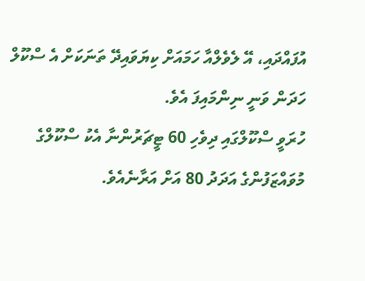އުފައްދައި، އޭ ލެވެލްއާ ހަމައަށް ކިޔަވައިދޭ ތަނަކަށް އެ ސްކޫލް ހަދަން ވަނީ ނިންމައިފަ އެވެ.
ހުރަވީ ސްކޫލްގައި ދިވެހި 60 ޓީޗަރުންނާ އެކު ސްކޫލްގެ މުވައްޒަފުންގެ އަދަދު 80 އަށް އަރާނެއެވެ.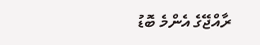ރާއްޖޭގެ އެންމެ ބޮޑު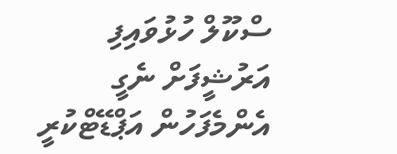ސްކޫލް ހުޅުވައިފި
އަރުޝީފަށް ނެގީ
އެންމެފަހުން އަޕްޑޭޓްކުރީ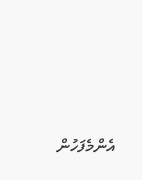އެންމެފަހުން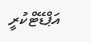އަޕްޑޭޓްކުރީ